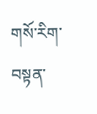གསོ་རིག་བསྟན་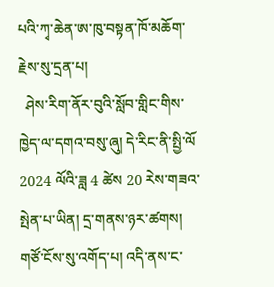པའི་ཀྭ་ཆེན་ཨ་ཁུ་བསྟན་ཁོ་མཆོག་རྗེས་སུ་དྲན་པ།
  ཤེས་རིག་ནོར་བུའི་སློབ་གླིང་གིས་ཁྱེད་ལ་དགའ་བསུ་ཞུ། དེ་རིང་ནི་སྤྱི་ལོ 2024 ལོའི་ཟླ 4 ཚེས 20 རེས་གཟའ་སྤེན་པ་ཡིན། དྲ་གནས་ཉར་ཚགས།  གཙོ་ངོས་སུ་འགོད་པ། འདི་ནས་ང་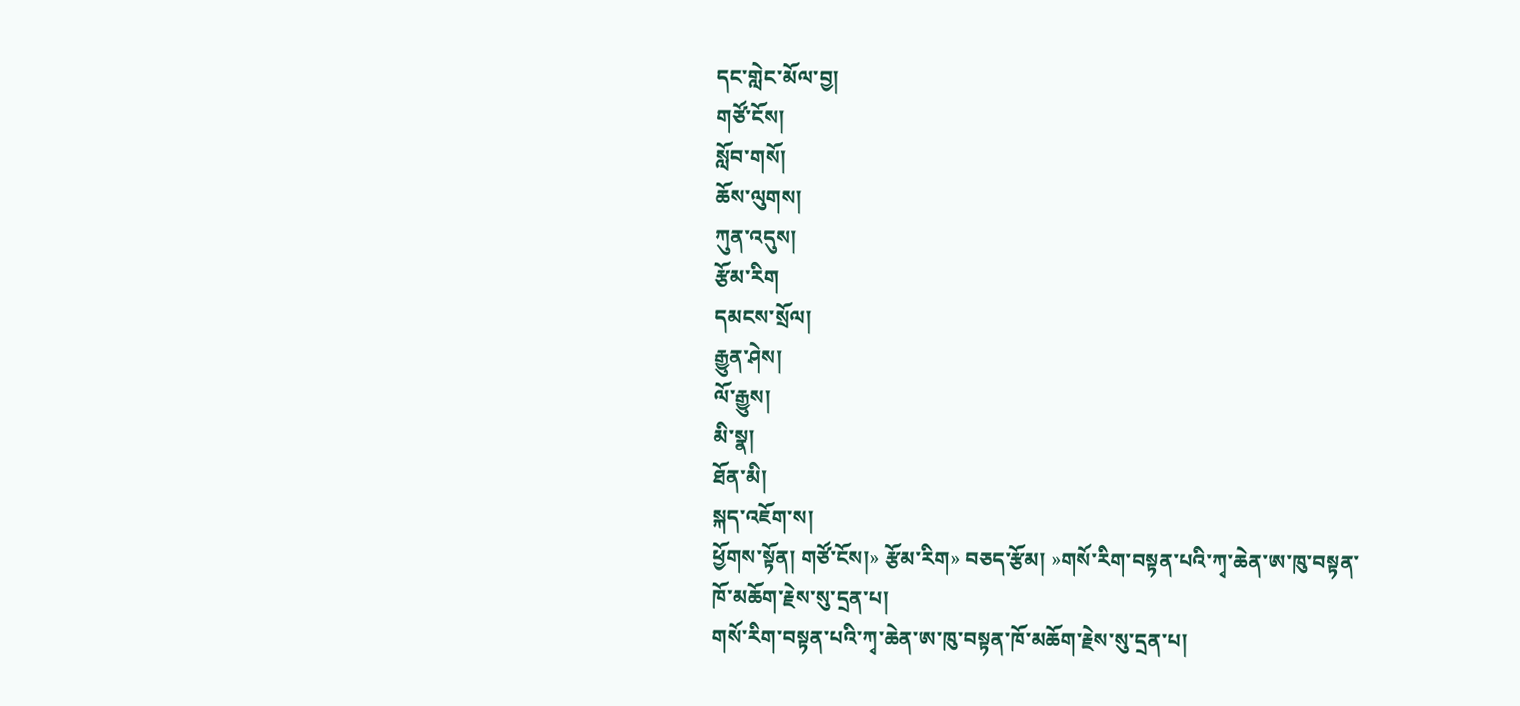དང་གླེང་མོལ་བྱ།
གཙོ་ངོས།
སློབ་གསོ།
ཆོས་ལུགས།
ཀུན་འདུས།
རྩོམ་རིག
དམངས་སྲོལ།
རྒྱུན་ཤེས།
ལོ་རྒྱུས།
མི་སྣ།
ཐོན་མི།
སྐད་འཇོག་ས།
ཕྱོགས་སྟོན། གཙོ་ངོས།» རྩོམ་རིག» བཅད་རྩོམ། »གསོ་རིག་བསྟན་པའི་ཀྭ་ཆེན་ཨ་ཁུ་བསྟན་ཁོ་མཆོག་རྗེས་སུ་དྲན་པ།
གསོ་རིག་བསྟན་པའི་ཀྭ་ཆེན་ཨ་ཁུ་བསྟན་ཁོ་མཆོག་རྗེས་སུ་དྲན་པ།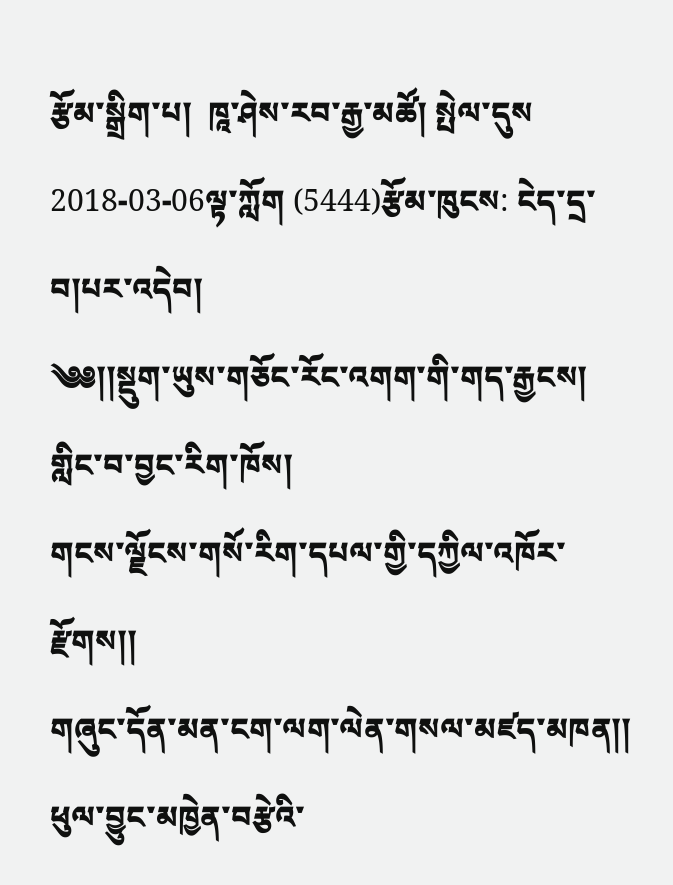རྩོམ་སྒྲིག་པ།  ཁཱ་ཤེས་རབ་རྒྱ་མཚོ། སྤེལ་དུས 2018-03-06ལྟ་ཀློག (5444)རྩོམ་ཁུངས: ངེད་དྲ་བ།པར་འདེབ།
༄༅།།སྡུག་ཡུས་གཅོང་རོང་འགག་གི་གད་རྒྱངས།
གླིང་བ་བྱང་རིག་ཁོས།
གངས་ལྗོངས་གསོ་རིག་དཔལ་གྱི་དཀྱིལ་འཁོར་རྫོགས།།
གཞུང་དོན་མན་ངག་ལག་ལེན་གསལ་མཛད་མཁན།།
ཕུལ་བྱུང་མཁྱེན་བརྩེའི་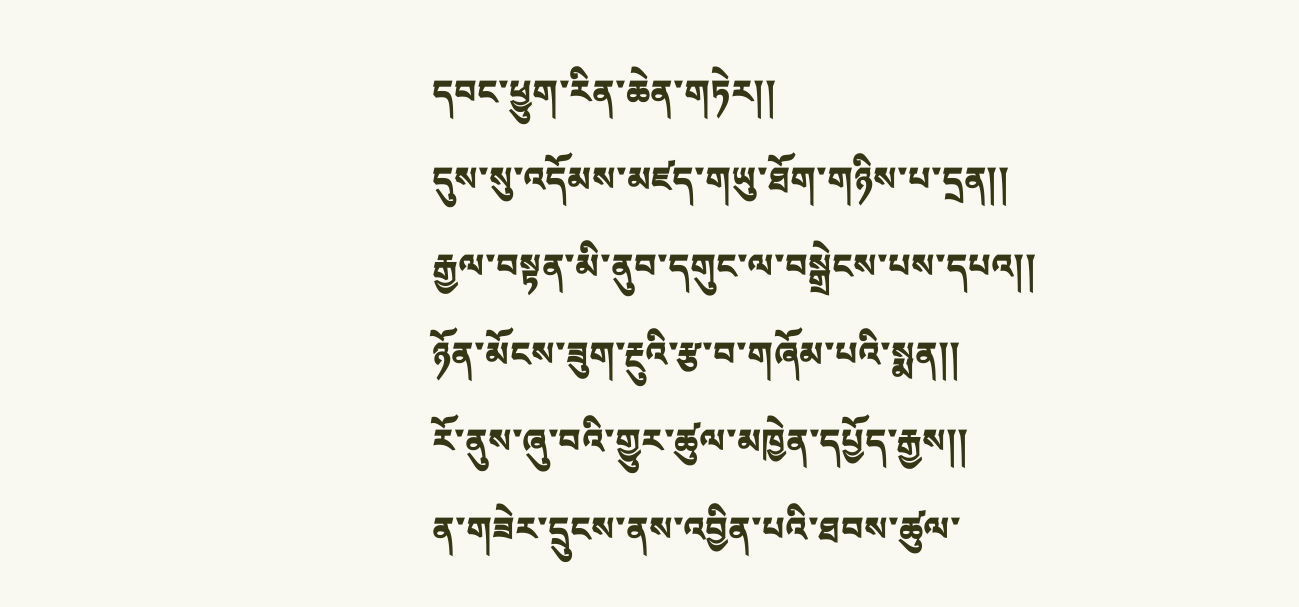དབང་ཕྱུག་རིན་ཆེན་གཏེར།།
དུས་སུ་འདོམས་མཛད་གཡུ་ཐོག་གཉིས་པ་དྲན།།
རྒྱལ་བསྟན་མི་ནུབ་དགུང་ལ་བསྒྲེངས་པས་དཔའ།།
ཉོན་མོངས་ཟུག་རྔུའི་རྩ་བ་གཞོམ་པའི་སྨན།།
རོ་ནུས་ཞུ་བའི་གྱུར་ཚུལ་མཁྱེན་དཔྱོད་རྒྱས།།
ན་གཟེར་དྲུངས་ནས་འབྱིན་པའི་ཐབས་ཚུལ་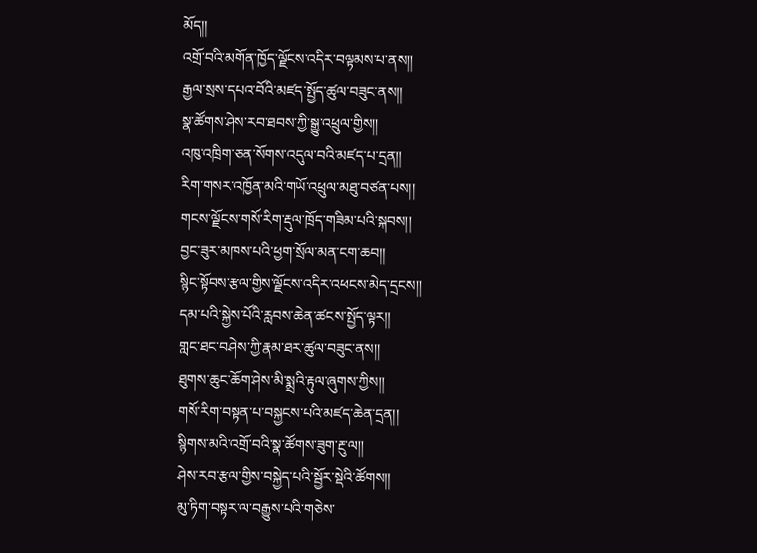མོད།།
འགྲོ་བའི་མགོན་ཁྱོད་ལྗོངས་འདིར་བལྟམས་པ་ནས།།
རྒྱལ་སྲས་དཔའ་བོའི་མཛད་སྤྱོད་ཚུལ་བཟུང་ནས།།
སྣ་ཚོགས་ཤེས་རབ་ཐབས་ཀྱི་སྒྱུ་འཕྲུལ་གྱིས།།
འཁུ་འཁྲིག་ཅན་སོགས་འདུལ་བའི་མཛད་པ་དྲན།།
རིག་གསར་འཁྱོན་མའི་གཡོ་འཕྲུལ་མཐུ་བཙན་པས།།
གངས་ལྗོངས་གསོ་རིག་རྡུལ་ཁྲོད་གཟིམ་པའི་སྐབས།།
བྱང་ཟུར་མཁས་པའི་ཕྱག་སྲོལ་མན་ངག་ཆབ།།
སྙིང་སྟོབས་རྩལ་གྱིས་ལྗོངས་འདིར་འཕངས་མེད་དྲངས།།
དམ་པའི་སྐྱེས་པོའི་རླབས་ཆེན་ཚངས་སྤྱོད་ལྟར།།
གླང་ཐང་བཤེས་ཀྱི་རྣམ་ཐར་ཚུལ་བཟུང་ནས།།
ཐུགས་ཆུང་ཆོག་ཤེས་མི་སྨྲའི་རྟུལ་ཞུགས་ཀྱིས།།
གསོ་རིག་བསྟན་པ་བསྐྱངས་པའི་མཛད་ཆེན་དྲན།།
སྙིགས་མའི་འགྲོ་བའི་སྣ་ཚོགས་ཟུག་རྔུ་ལ།།
ཤེས་རབ་རྩལ་གྱིས་བསྐྱེད་པའི་སྦྱོར་སྡེའི་ཚོགས།།
མུ་ཏིག་བསྟར་ལ་བརྒྱུས་པའི་གཅེས་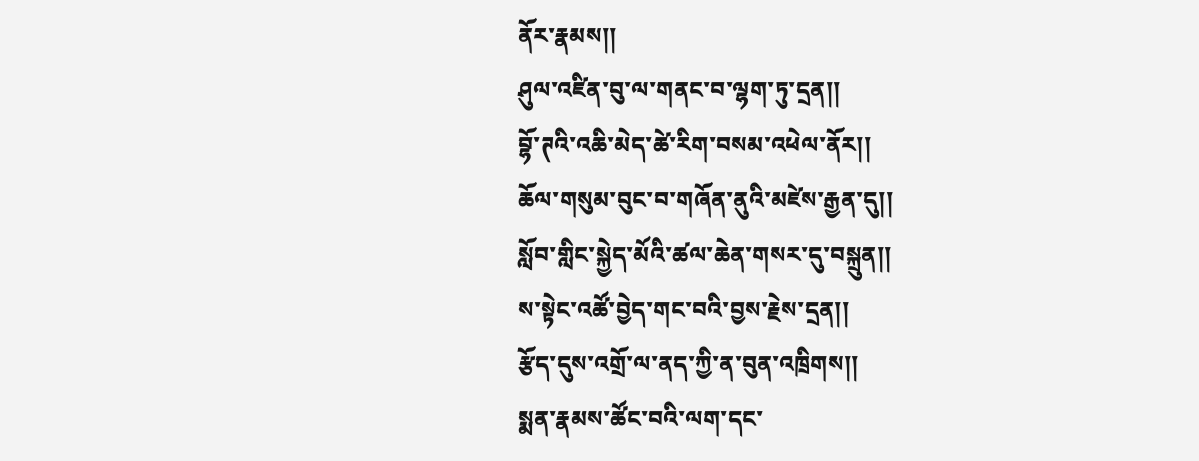ནོར་རྣམས།།
ཤུལ་འཛིན་བུ་ལ་གནང་བ་ལྷག་ཏུ་དྲན།།
བྷོ་ཊའི་འཆི་མེད་ཚེ་རིག་བསམ་འཕེལ་ནོར།།
ཆོལ་གསུམ་བུང་བ་གཞོན་ནུའི་མཛེས་རྒྱན་དུ།།
སློབ་གླིང་སྐྱེད་མོའི་ཚལ་ཆེན་གསར་དུ་བསྐྲུན།།
ས་སྟེང་འཚོ་བྱེད་གང་བའི་བྱས་རྗེས་དྲན།།
རྩོད་དུས་འགྲོ་ལ་ནད་ཀྱི་ན་བུན་འཁྲིགས།།
སྨན་རྣམས་ཚོང་བའི་ལག་དང་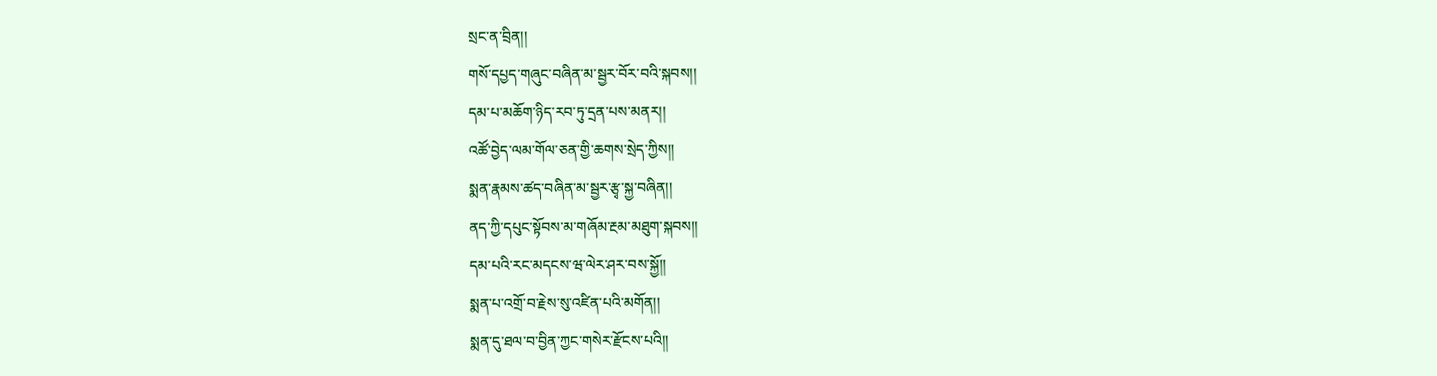སྲང་ན་བྲིན།།
གསོ་དཔྱད་གཞུང་བཞིན་མ་སྦྱར་བོར་བའི་སྐབས།།
དམ་པ་མཆོག་ཉིད་རབ་ཏུ་དྲན་པས་མནར།།
འཚོ་བྱེད་ལམ་གོལ་ཅན་གྱི་ཆགས་སྲེད་ཀྱིས།།
སྨན་རྣམས་ཚད་བཞིན་མ་སྦྱར་རྩྭ་སྐྱ་བཞིན།།
ནད་ཀྱི་དཔུང་སྟོབས་མ་གཞོམ་རྔམ་མཐུག་སྐབས།།
དམ་པའི་རང་མདངས་ཝ་ལེར་ཤར་བས་སྐྱོ།།
སྨན་པ་འགྲོ་བ་རྗེས་སུ་འཛིན་པའི་མགོན།།
སྨན་དུ་ཐལ་བ་བྱིན་ཀྱང་གསེར་རྫོངས་པའི།།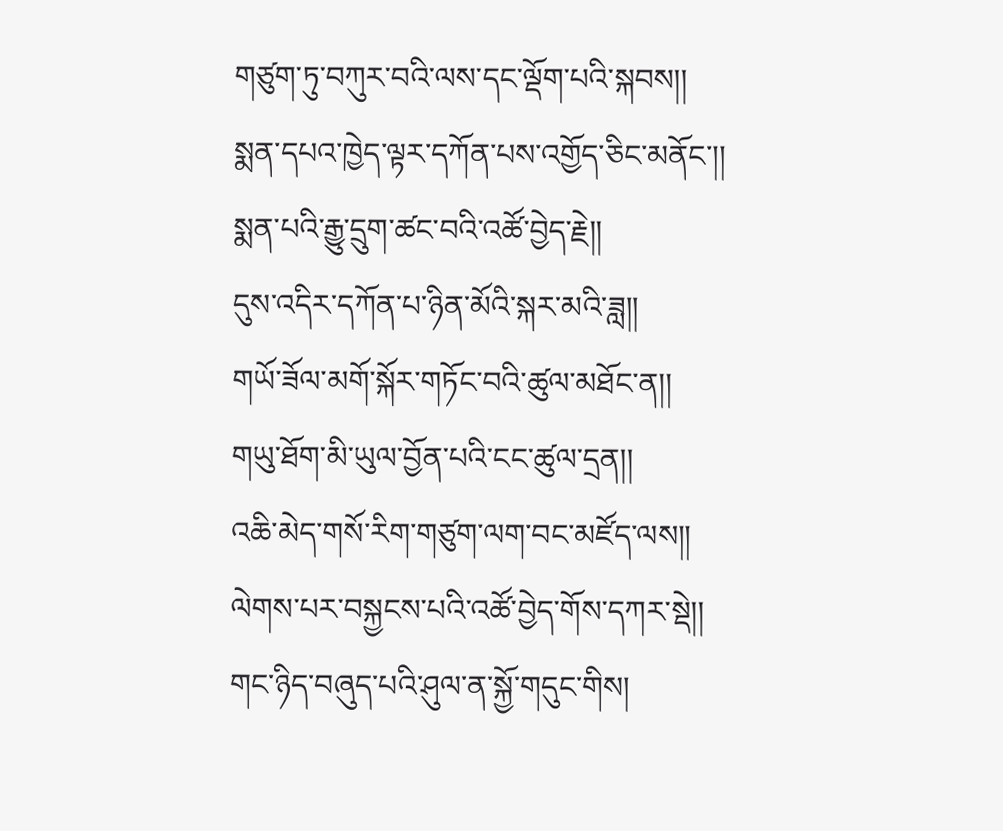གཙུག་ཏུ་བཀུར་བའི་ལས་དང་ལྡོག་པའི་སྐབས།།
སྨན་དཔའ་ཁྱེད་ལྟར་དཀོན་པས་འགྱོད་ཅིང་མནོང་།།
སྨན་པའི་རྒྱུ་དྲུག་ཚང་བའི་འཚོ་བྱེད་རྗེ།།
དུས་འདིར་དཀོན་པ་ཉིན་མོའི་སྐར་མའི་ཟླ།།
གཡོ་ཟོལ་མགོ་སྐོར་གཏོང་བའི་ཚུལ་མཐོང་ན།།
གཡུ་ཐོག་མི་ཡུལ་བྱོན་པའི་ངང་ཚུལ་དྲན།།
འཆི་མེད་གསོ་རིག་གཙུག་ལག་བང་མཛོད་ལས།།
ལེགས་པར་བསྐྱངས་པའི་འཚོ་བྱེད་གོས་དཀར་སྡེ།།
གང་ཉིད་བཞུད་པའི་ཤུལ་ན་སྐྱོ་གདུང་གིས།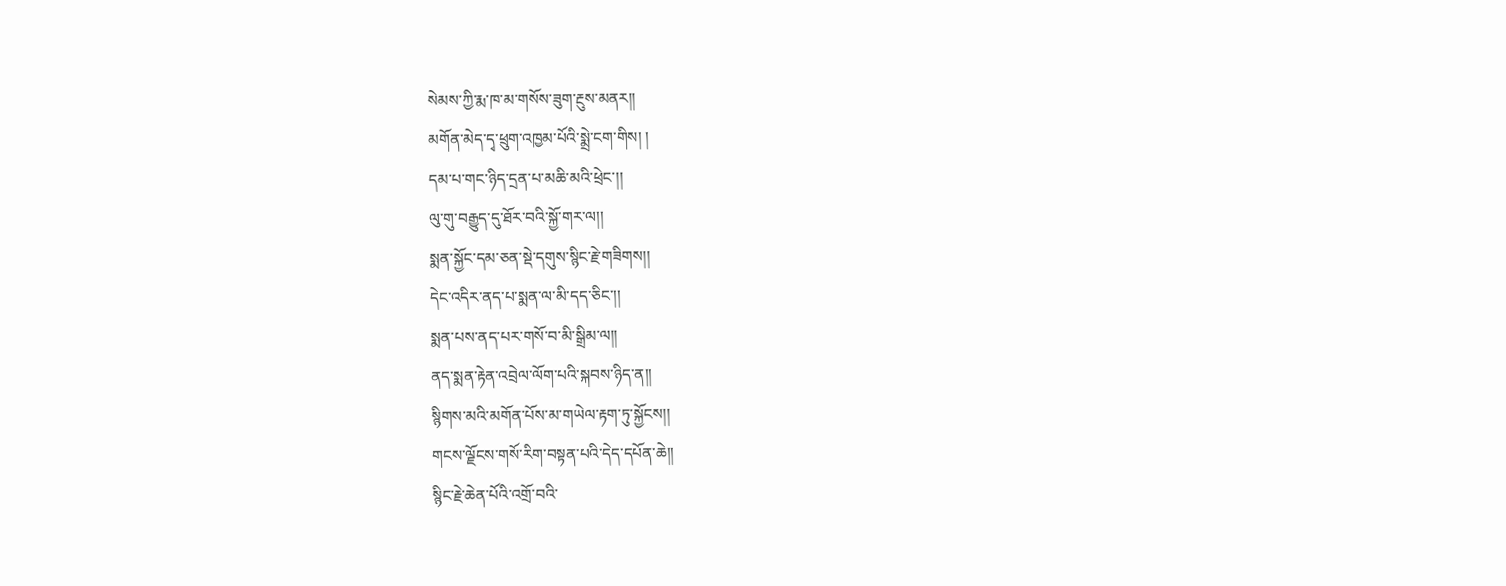སེམས་ཀྱི་རྨ་ཁ་མ་གསོས་ཟུག་རྔུས་མནར།།
མགོན་མེད་དྭ་ཕྲུག་འཁྱམ་པོའི་སྨྲེ་ངག་གིས། །
དམ་པ་གང་ཉིད་དྲན་པ་མཆི་མའི་ཕྲེང་།།
ལུ་གུ་བརྒྱུད་དུ་ཐོར་བའི་སྐྱོ་གར་ལ།།
སྨན་སྐྱོང་དམ་ཅན་སྡེ་དགུས་སྙིང་རྗེ་གཟིགས།།
དེང་འདིར་ནད་པ་སྨན་ལ་མི་དད་ཅིང་།།
སྨན་པས་ནད་པར་གསོ་བ་མི་སྒྲིམ་ལ།།
ནད་སྨན་རྟེན་འབྲེལ་ལོག་པའི་སྐབས་ཉིད་ན།།
སྙིགས་མའི་མགོན་པོས་མ་གཡེལ་རྟག་ཏུ་སྐྱོངས།།
གངས་ལྗོངས་གསོ་རིག་བསྟན་པའི་དེད་དཔོན་ཆེ།།
སྙིང་རྗེ་ཆེན་པོའི་འགྲོ་བའི་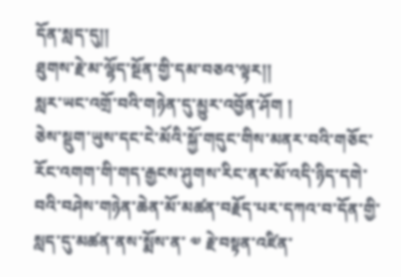དོན་སླད་དུ།།
ཐུགས་རྗེ་མ་ལྷོད་སྔོན་གྱི་དམ་བཅའ་ལྟར།།
སླར་ཡང་འགྲོ་བའི་གཉེན་དུ་མྱུར་འབྱོན་ཤོག །
ཅེས་སྡུག་ཡུས་དང་ངེ་མོའི་སྐྱོ་གདུང་གིས་མནར་བའི་གཅོང་རོང་འགག་གི་གད་རྒྱངས་ཤུགས་རིང་ནར་མོ་འདི་ཉིད་དགེ་བའི་བཤེས་གཉེན་ཆེན་མོ་མཚན་བརྗོད་པར་དཀའ་བ་དོན་གྱི་སླད་དུ་མཚན་ནས་སྨོས་ན་ ༧ རྗེ་བསྟན་འཛིན་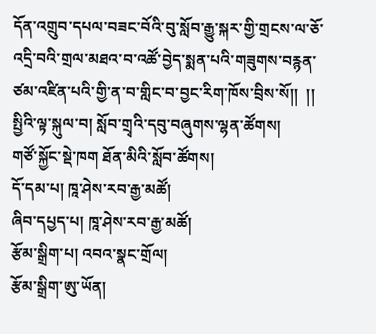དོན་འགྲུབ་དཔལ་བཟང་བོའི་བུ་སློབ་རྒྱུ་སྐར་གྱི་གྲངས་ལ་ཅོ་འདྲི་བའི་གྲལ་མཐའ་བ་འཚོ་བྱེད་སྨན་པའི་གཟུགས་བརྙན་ཙམ་འཛིན་པའི་གྱི་ན་བ་གླིང་བ་བྱང་རིག་ཁོས་བྲིས་སོ།།  །།
སྤྱིའི་ལྟ་སྐུལ་བ། སློབ་གྲྭའི་དབུ་བཞུགས་ལྷན་ཚོགས།
གཙོ་སྐྱོང་སྡེ་ཁག ཐོན་མིའི་སློབ་ཚོགས།
དོ་དམ་པ། ཁཱ་ཤེས་རབ་རྒྱ་མཚོ།
ཞིབ་དཔྱད་པ། ཁཱ་ཤེས་རབ་རྒྱ་མཚོ།
རྩོམ་སྒྲིག་པ། འབའ་སྣང་གྲོལ།
རྩོམ་སྒྲིག་ཨུ་ཡོན།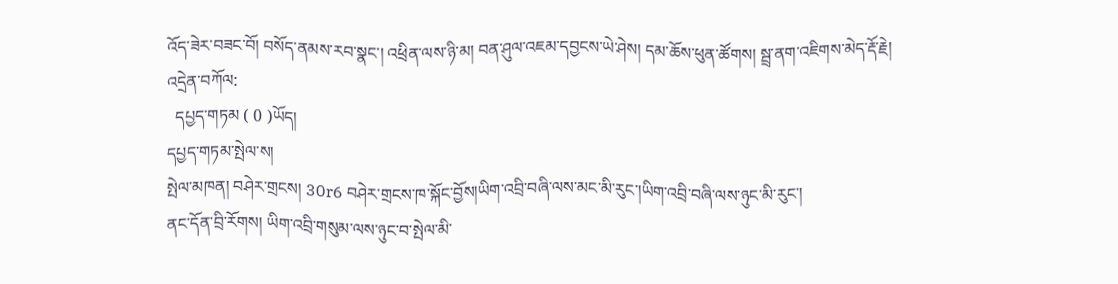འོད་ཟེར་བཟང་བོ། བསོད་ནམས་རབ་སྣང་། འཕྲིན་ལས་ཉི་མ། བན་ཤུལ་འཇམ་དབྱངས་ཡེ་ཤེས། དམ་ཆོས་ཕུན་ཚོགས། སྦྲ་ནག་འཇིགས་མེད་རྡོ་རྗེ།
འདྲེན་བཀོལ:
  དཔྱད་གཏམ ( 0 )ཡོད།
དཔྱད་གཏམ་སྤེལ་ས།
སྤེལ་མཁན། བཤེར་གྲངས། 30r6 བཤེར་གྲངས་ཁ་སྐོང་བྱོས།ཡིག་འབྲི་བཞི་ལས་མང་མི་རུང་།ཡིག་འབྲི་བཞི་ལས་ཉུང་མི་རུང་།
ནང་དོན་བྲི་རོགས། ཡིག་འབྲི་གསུམ་ལས་ཉུང་བ་སྤེལ་མི་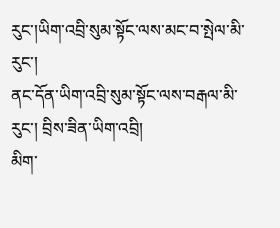རུང་།ཡིག་འབྲི་སུམ་སྟོང་ལས་མང་བ་སྤེལ་མི་རུང་།
ནང་དོན་ཡིག་འབྲི་སུམ་སྟོང་ལས་བརྒལ་མི་རུང་། བྲིས་ཟིན་ཡིག་འབྲི།
མིག་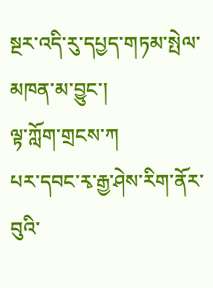སྔར་འདི་རུ་དཔྱད་གཏམ་སྤེལ་མཁན་མ་བྱུང་།
ལྟ་ཀློག་གྲངས་ཀ
པར་དབང་རྭ་རྒྱ་ཤེས་རིག་ནོར་བུའི་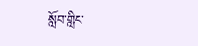སློབ་གླིང་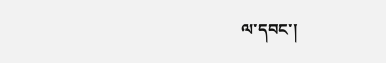ལ་དབང་།